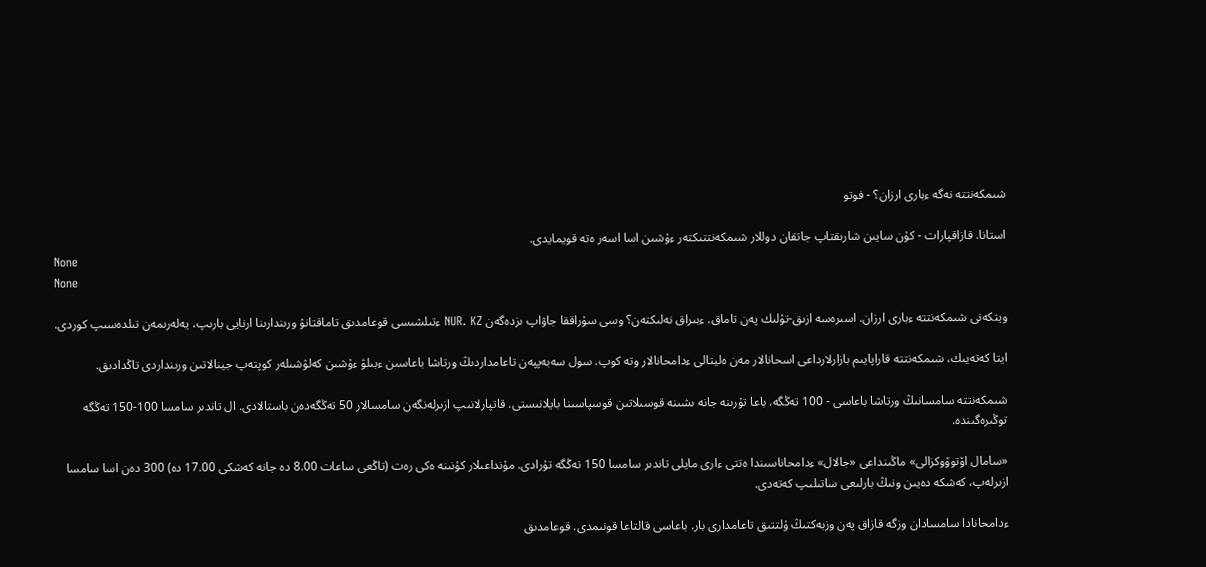شىمكەنتتە نەگە ءبارى ارزان؟ - فوتو

استانا. قازاقپارات - كۇن سايىن شارىقتاپ جاتقان دوللار شىمكەنتتىكتەر ءۇشىن اسا اسەر ەتە قويمايدى.
None
None

ويتكەنى شىمكەنتتە ءبارى ارزان. اسىرەسە ازىق-تۇلىك پەن تاماق. ءبىراق نەلىكتەن؟ وسى سۇراققا جاۋاپ ىزدەگەن NUR. KZ ءتىلشىسى قوعامدىق تاماقتانۋ ورىندارىنا ارنايى بارىپ، يەلەرىمەن تىلدەسىپ كوردى.

ايتا كەتەيىك، شىمكەنتتە قاراپايىم بازارلارداعى اسحانالار مەن ەليتالى ءدامحانالار وتە كوپ. سول سەبەپپەن تاعامداردىڭ ورتاشا باعاسىن ءبىلۋ ءۇشىن كەلۋشىلەر كوپتەپ جينالاتىن ورىنداردى تاڭدادىق.

شىمكەنتتە سامسانىڭ ورتاشا باعاسى - 100 تەڭگە. باعا تۇرىنە جانە ىشىنە قوسىلاتىن قوسپاسىنا بايلانىستى. قاتپارلانىپ ازىرلەنگەن سامسالار 50 تەڭگەدەن باستالادى. ال تاندىر سامسا 100-150 تەڭگە توڭىرەگىندە.

«سامال اۆتوۆوكزالى» ماڭىنداعى «جالال» ءدامحاناسىندا ەتتى ءارى مايلى تاندىر سامسا 150 تەڭگە تۇرادى. مۇنداعىلار كۇنىنە ەكى رەت (تاڭعى ساعات 8.00 دە جانە كەشكى 17.00 دە) 300 دەن اسا سامسا ازىرلەپ، كەشكە دەيىن ونىڭ بارلىعى ساتىلىپ كەتەدى.

ءدامحانادا سامسادان وزگە قازاق پەن وزبەكتىڭ ۇلتتىق تاعامدارى بار. باعاسى قالتاعا قونىمدى. قوعامدىق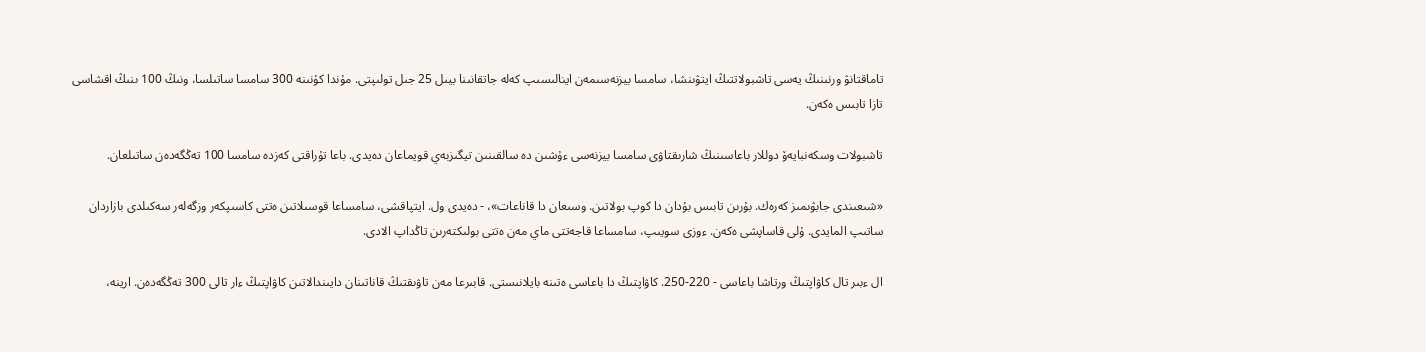تاماقتانۋ ورنىنىڭ يەسى تاشبولاتتىڭ ايتۋىنشا، سامسا بيزنەسىمەن اينالىسىپ كەلە جاتقانىنا بيىل 25 جىل تولىپتى. مۇندا كۇنىنە 300 سامسا ساتىلسا، ونىڭ 100 ىنىڭ اقشاسى تازا تابىس ەكەن.

تاشبولات وسكەنبايەۆ دوللار باعاسىنىڭ شارىقتاۋى سامسا بيزنەسى ءۇشىن دە سالقىنىن تيگىزبەي قويماعان دەيدى. باعا تۇراقتى كەزدە سامسا 100 تەڭگەدەن ساتىلعان.

«شىعىندى جابۋىمىز كەرەك. بۇرىن تابىس بۇدان دا كوپ بولاتىن. وسىعان دا قاناعات»، - دەيدى ول. ايتپاقشى، سامساعا قوسىلاتىن ەتتى كاسىپكەر وزگەلەر سەكىلدى بازاردان ساتىپ المايدى. ۇلى قاساپشى ەكەن. ءوزى سويىپ، سامساعا قاجەتتى ماي مەن ەتتى بولىكتەرىن تاڭداپ الادى.

ال ءبىر تال كاۋاپتىڭ ورتاشا باعاسى - 220-250. كاۋاپتىڭ دا باعاسى ەتىنە بايلانىستى. قابىرعا مەن تاۋىقتىڭ قاناتىنان دايىندالاتىن كاۋاپتىڭ ءار تالى 300 تەڭگەدەن. ارينە،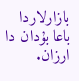بازارلاردا باعا بۇدان دا ارزان.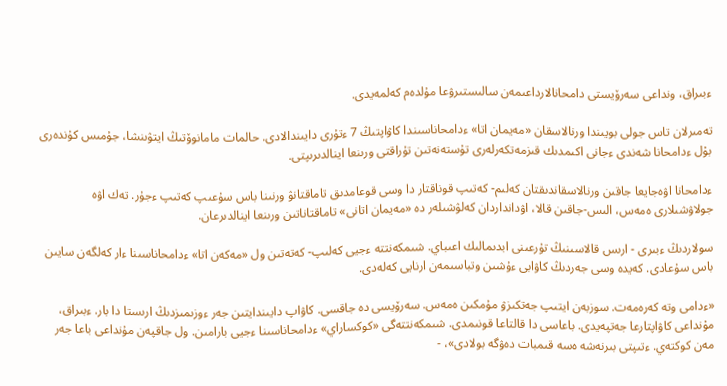ءبىراق، ونداعى سەرۆيستى دامحانالارداعىمەن سالىستىرۋعا مۇلدەم كەلمەيدى.

تەمىرلان تاس جولى بويىندا ورنالاسقان «مەيمان اتا» ءدامحاناسىندا كاۋاپتىڭ 7 ءتۇرى دايىندالادى. حالمات مامانوۆتىڭ ايتۋىنشا، جۇمىس كۇندەرى بۇل ءدامحانا شەندى ءجانى اكىمدىك قىزمەتكەرلەرى تۇستەنەتىن تۇراقتى ورىنعا اينالدىرىپتى.

ءدامحانا اۋەجايعا جاقىن ورنالاسقاندىقتان كەلىم- كەتىپ قوناقتار دا وسى قوعامدىق تاماقتانۋ ورنىنا باس سۇعىپ كەتىپ ءجۇر. تەك اۋە جولاۋشىلارى ەمەس، الىس-جاقىن قالا، اۋدانداردان كەلۋشىلەر دە «مەيمان اتانى» تاماقتاناتىن ورىنعا اينالدىرعان.

سولاردىڭ ءبىرى - ارىس قالاسىنىڭ تۇرعىنى ابدىمالىك اعىباي. شىمكەنتتە ءجيى كەلىپ- كەتەتىن ول «مەكەن اتا» ءدامحاناسىنا ءار كەلگەن سايىن باس سۇعادى. كەيدە وسى جەردىڭ كاۋابى ءۇشىن وتباسىمەن ارنايى كەلەدى.

«ءدامى وتە كەرەمەت. سوزبەن ايتىپ جەتكىزۋ مۇمكىن ەمەس. سەرۆيسى دە جاقسى. كاۋاپ دايىندايتىن جەر ءوزىمىزدىڭ ارىستا دا بار. ءبىراق، مۇنداعى كاۋاپتارعا جەتپەيدى. باعاسى دا قالتاعا قونىمدى. شىمكەنتتەگى «كوكساراي» ءدامحاناسىنا ءجيى بارامىن. ول جاقپەن مۇنداعى باعا جەر مەن كوكتەي. ءتىپتى بىرنەشە ەسە قىمبات دەۋگە بولادى»، -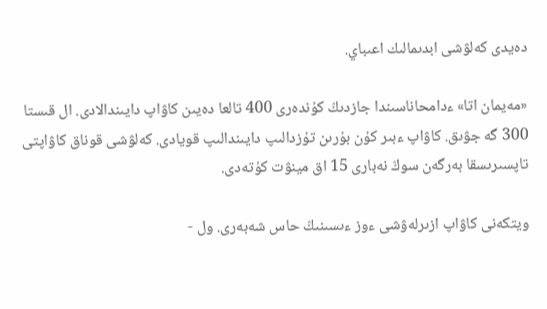دەيدى كەلۋشى ابدىمالىك اعىباي.

«مەيمان اتا» ءدامحاناسىندا جازدىڭ كۇندەرى 400 تالعا دەيىن كاۋاپ دايىندالادى. ال قىستا 300 گە جۋىق. كاۋاپ ءبىر كۇن بۇرىن تۇزدالىپ دايىندالىپ قويادى. كەلۋشى قوناق كاۋاپتى تاپسىرىسقا بەرگەن سوڭ نەبارى 15 اق مينۋت كۇتەدى.

ويتكەنى كاۋاپ ازىرلەۋشى ءوز ءىسىنىڭ حاس شەبەرى. ول -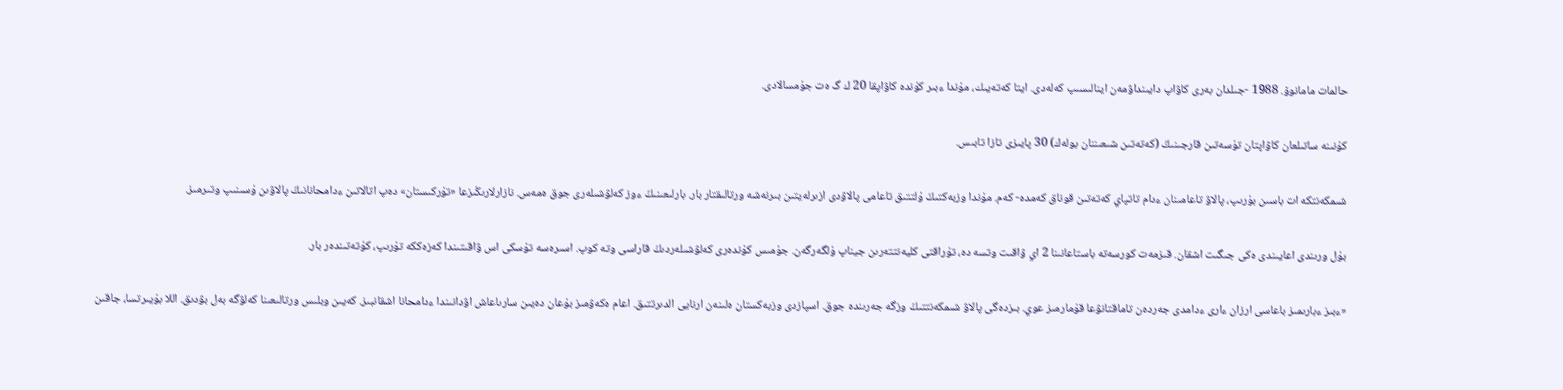حالمات مامانوۆ. 1988 -جىلدان بەرى كاۋاپ دايىنداۋمەن اينالىسىپ كەلەدى. ايتا كەتەيىك، مۇندا ءبىر كۇندە كاۋاپقا 20 ك گ ەت جۇمسالادى.

كۇنىنە ساتىلعان كاۋاپتان تۇسەتىن قارجىنىڭ (كەتەتىن شىعىننان بولەك) 30 پايىزى تازا تابىس.

شىمكەنتكە ات باسىن بۇرىپ، پالاۋ تاعامىنان ءدام تاتپاي كەتەتىن قوناق كەمدە- كەم. مۇندا وزبەكتىڭ ۇلتتىق تاعامى پالاۋدى ازىرلەيتىن بىرنەشە ورتالىقتار بار. بارلىعىنىڭ ءوز كەلۋشىلەرى جوق ەمەس. نازارلارىڭىزعا «تۇركىستان» دەپ اتالاتىن ءدامحانانىڭ پالاۋىن ۇسىنىپ وتىرمىز.

بۇل ورىندى اعايىندى ەكى جىگىت اشقان. قىزمەت كورسەتە باستاعانىنا 2 اي ۋاقىت وتسە دە، تۇراقتى كليەنتتەرىن جيناپ ۇلگەرگەن. جۇمىس كۇندەرى كەلۋشىلەردىڭ قاراسى وتە كوپ. اسىرەسە تۇسكى اس ۋاقىتىندا كەزەككە تۇرىپ، كۇتەتىندەر بار.

«ءبىز ءبارىمىز باعاسى ارزان ءارى ءدامدى جەردەن تاماقتانۋعا قۇمارمىز عوي. بىزدەگى پالاۋ شىمكەنتتىڭ وزگە جەرىندە جوق. اسپازدى وزبەكستان ەلىنەن ارنايى الدىرتتىق. اعام ەكەۋمىز بۇعان دەيىن سارىاعاش اۋدانىندا ءدامحانا اشقانبىز. كەيىن وبلىس ورتالىعىنا كەلۋگە بەل بۋدىق. اللا بۇيىرتسا، جاقىن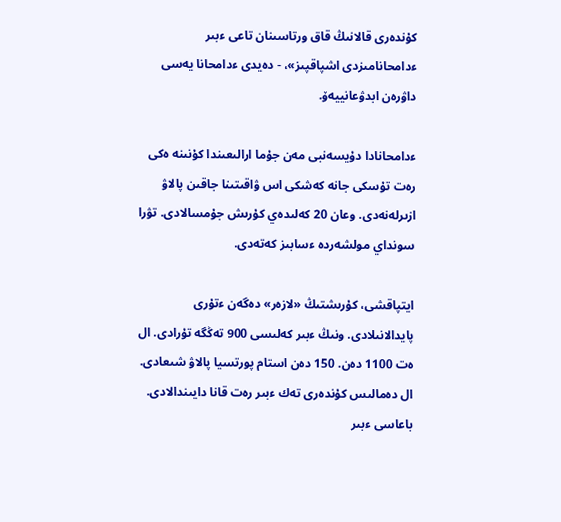كۇندەرى قالانىڭ قاق ورتاسىنان تاعى ءبىر ءدامحانامىزدى اشپاقپىز»، - دەيدى ءدامحانا يەسى داۋرەن ابدۋعانييەۆ.

ءدامحانادا دۇيسەنبى مەن جۇما ارالىعىندا كۇنىنە ەكى رەت تۇسكى جانە كەشكى اس ۋاقىتىنا جاقىن پالاۋ ازىرلەنەدى. وعان 20 كەلىدەي كۇرىش جۇمسالادى. تۋرا سونداي مولشەردە ءسابىز كەتەدى.

ايتپاقشى، كۇرىشتىڭ «لازەر» دەگەن ءتۇرى پايدالانىلادى. ونىڭ ءبىر كەلىسى 900 تەڭگە تۇرادى. ال ەت 1100 دەن. 150 دەن استام پورتسيا پالاۋ شىعادى. ال دەمالىس كۇندەرى تەك ءبىر رەت قانا دايىندالادى. باعاسى ءبىر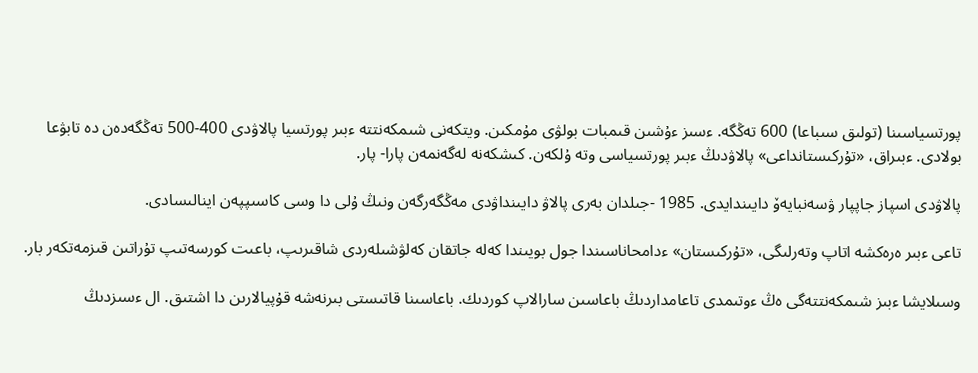پورتسياسىنا (تولىق سىباعا) 600 تەڭگە. ءسىز ءۇشىن قىمبات بولۋى مۇمكىن. ويتكەنى شىمكەنتتە ءبىر پورتسيا پالاۋدى 400-500 تەڭگەدەن دە تابۋعا بولادى. ءبىراق، «تۇركىستانداعى» پالاۋدىڭ ءبىر پورتسياسى وتە ۇلكەن. كىشكەنە لەگەنمەن پارا- پار.

پالاۋدى اسپاز جاپپار ۋسەنبايەۆ دايىندايدى. 1985 -جىلدان بەرى پالاۋ دايىنداۋدى مەڭگەرگەن ونىڭ ۇلى دا وسى كاسىپپەن اينالىسادى.

تاعى ءبىر ەرەكشە اتاپ وتەرلىگى، «تۇركىستان» ءدامحاناسىندا جول بويىندا كەلە جاتقان كەلۋشىلەردى شاقىرىپ، باعىت كورسەتىپ تۇراتىن قىزمەتكەر بار.

وسىلايشا ءبىز شىمكەنتتەگى ەڭ ءوتىمدى تاعامداردىڭ باعاسىن سارالاپ كوردىك. باعاسىنا قاتىستى بىرنەشە قۇپيالارىن دا اشتىق. ال ءسىزدىڭ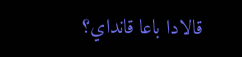قالادا باعا قانداي؟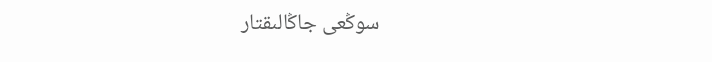سوڭعى جاڭالىقتار